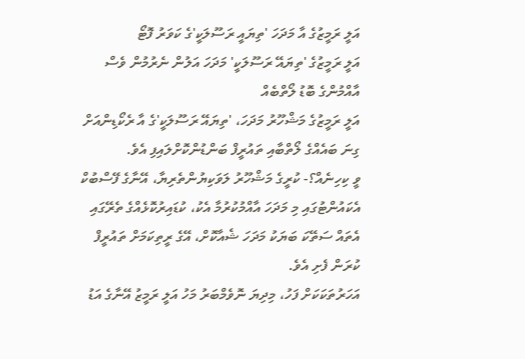އަލީ ރަމީޒުގެ އާ މަދަހަ 'ތިޔައީ ރަސޫލަކީ'ގެ ކަވަރު ފޮޓޯ
އަލީ ރަމީޒުގެ 'ތިޔައޭ ރަސޫލަކީ' މަދަހަ އަލުން ނެރުމުން ވެސް އާއްމުންގެ ބޮޑު ލޯތްބެއް
އަލީ ރަމީޒުގެ މަޝްހޫރު މަދަހަ، 'ތިޔައޭ ރަސޫލަކީ'ގެ އާ ރެކޯޑިންއަށް ގިނަ ބައެއްގެ ލޯތްބާއި ތައުރީފް ބަންޑުންކޮށްލައިފި އެވެ.
ވީ ކިހިނެއް؟- ކުރީގެ މަޝްހޫރު ލަވަކިޔުންތެރިޔާ، އޭނާގެ ފޭސްބުކް އެކައުންޓުގައި މި މަދަހަ އާއްމުކުރުމާ އެކު، ކުޑައިރުކޮޅެއްގެ ތެރޭގައި އެތައް ސަތޭކަ ބަޔަކު މަދަހަ ޝެއާކޮށް، އޭގެ ރީތިކަމަށް ތައުރީފް ކުރަން ފެށި އެވެ.
އަހަރުތަކަކަށް ފަހު، މިދިޔަ ނޮވެމްބަރު މަހު އަލީ ރަމީޒު އޭނާގެ އަޑު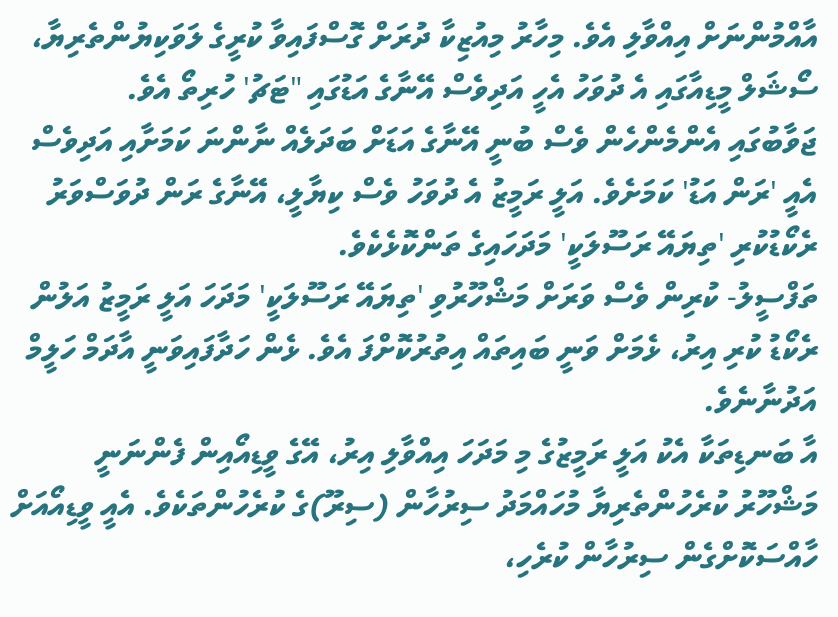އާއްމުންނަށް އިއްވާލި އެވެ. މިހާރު މިއުޒިކާ ދުރަށް ގޮސްފައިވާ ކުރީގެ ލަވަކިޔުންތެރިޔާ، ސޯޝަލް މީޑިއާގައި އެ ދުވަހު އެހީ އަދިވެސް އޭނާގެ އަޑުގައި "ޓަޗު' ހުރިތޯ އެވެ.
ޖަވާބުގައި އެންމެންހެން ވެސް ބުނީ އޭނާގެ އަޑަށް ބަދަލެއް ނާންނަ ކަމަށާއި އަދިވެސް އެއީ 'ރަން އަޑު' ކަމަށެވެ. އަލީ ރަމީޒު އެ ދުވަހު ވެސް ކިޔާލީ، އޭނާގެ ރަން ދުވަސްވަރު ރެކޯޑުކުރި 'ތިޔައޭ ރަސޫލަކީ' މަދަހައިގެ ތަންކޮޅެކެވެ.
ތަފްސީލު- ކުރިން ވެސް ވަރަށް މަޝްހޫރުވި 'ތިޔައޭ ރަސޫލަކީ' މަދަހަ އަލީ ރަމީޒު އަލުން ރެކޯޑު ކުރި އިރު، ޅެމަށް ވަނީ ބައިތައް އިތުރުކޮށްފަ އެވެ. ޅެން ހަދާފައިވަނީ އާދަމް ހަލީމް އަދުނާނެވެ.
އާ ބަނޑިތަކާ އެކު އަލީ ރަމީޒުގެ މި މަދަހަ އިއްވާލި އިރު، އޭގެ ވީޑިއޯއިން ފެންނަނީ މަޝްހޫރު ކުރެހުންތެރިޔާ މުހައްމަދު ސިރުހާން (ސިރޫ)ގެ ކުރެހުންތަކެވެ. އެއީ ވީޑިއޯއަށް ހާއްސަކޮށްގެން ސިރުހާން ކުރެހި،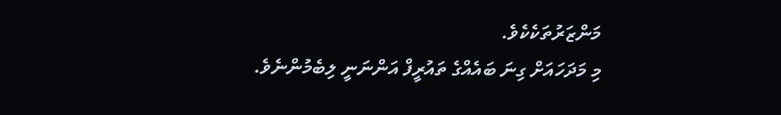މަންޒަރުތަކެކެވެ.
މި މަދަހައަށް ގިނަ ބައެއްގެ ތައުރީފް އަންނަނީ ލިބެމުންނެވެ.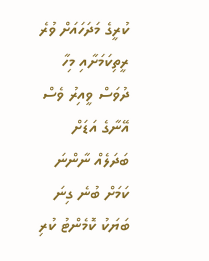ކުރީގެ މަދަހައަށް ވުރެ ރީތިކަމަށާއި މިހާ ދުވަސް ވީއިރު ވެސް އޭނާގެ އަޑަށް ބަދަލެއް ނާންނަ ކަމަށް ބުނެ ގިނަ ބަޔަކު ކޮމެންޓު ކުރި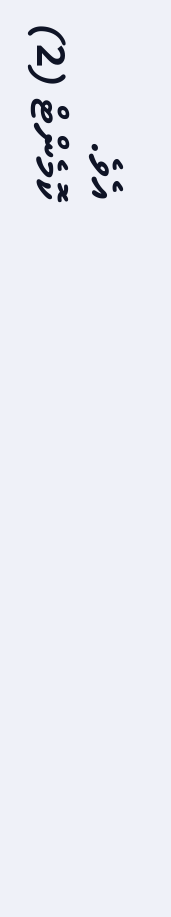އެވެ.
ކޮމެންޓް (2)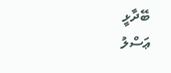ބޭދާޅީ
ޢަސްލު